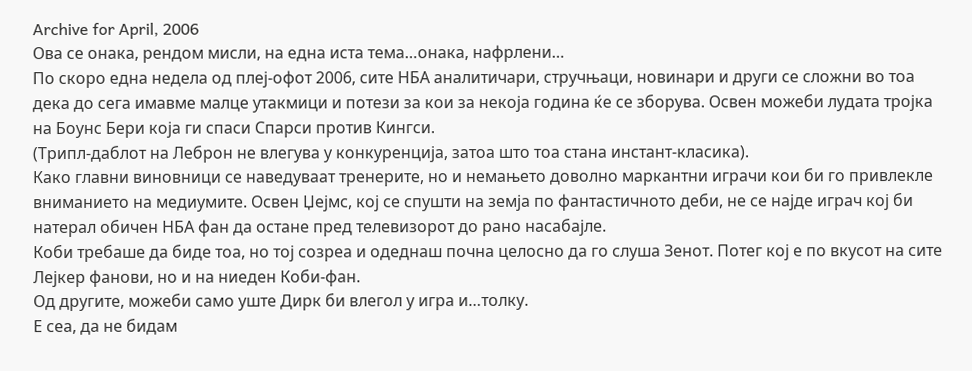Archive for April, 2006
Ова се онака, рендом мисли, на една иста тема…онака, нафрлени…
По скоро една недела од плеј-офот 2006, сите НБА аналитичари, стручњаци, новинари и други се сложни во тоа дека до сега имавме малце утакмици и потези за кои за некоја година ќе се зборува. Освен можеби лудата тројка на Боунс Бери која ги спаси Спарси против Кингси.
(Трипл-даблот на Леброн не влегува у конкуренција, затоа што тоа стана инстант-класика).
Како главни виновници се наведуваат тренерите, но и немањето доволно маркантни играчи кои би го привлекле вниманието на медиумите. Освен Џејмс, кој се спушти на земја по фантастичното деби, не се најде играч кој би натерал обичен НБА фан да остане пред телевизорот до рано насабајле.
Коби требаше да биде тоа, но тој созреа и одеднаш почна целосно да го слуша Зенот. Потег кој е по вкусот на сите Лејкер фанови, но и на ниеден Коби-фан.
Од другите, можеби само уште Дирк би влегол у игра и…толку.
Е сеа, да не бидам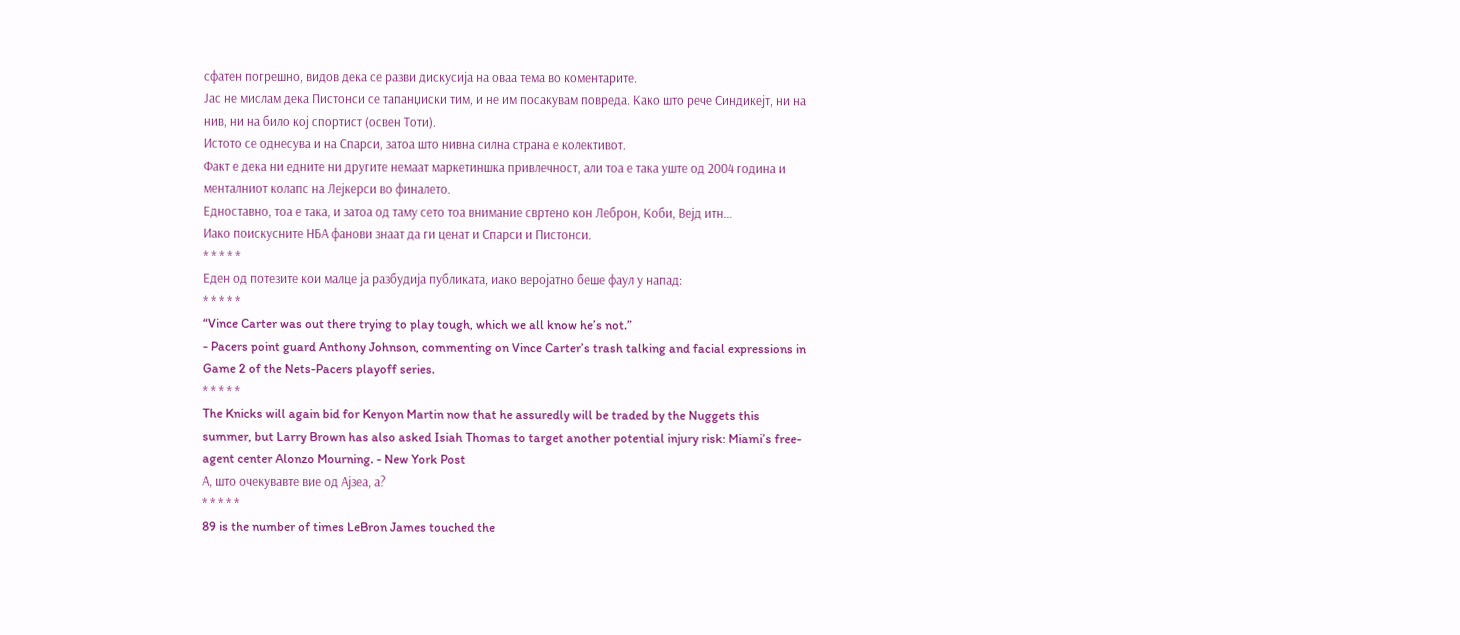сфатен погрешно, видов дека се разви дискусија на оваа тема во коментарите.
Јас не мислам дека Пистонси се тапанџиски тим, и не им посакувам повреда. Како што рече Синдикејт, ни на нив, ни на било кој спортист (освен Тоти).
Истото се однесува и на Спарси, затоа што нивна силна страна е колективот.
Факт е дека ни едните ни другите немаат маркетиншка привлечност, али тоа е така уште од 2004 година и менталниот колапс на Лејкерси во финалето.
Едноставно, тоа е така, и затоа од таму сето тоа внимание свртено кон Леброн, Коби, Вејд итн…
Иако поискусните НБА фанови знаат да ги ценат и Спарси и Пистонси.
* * * * *
Еден од потезите кои малце ја разбудија публиката, иако веројатно беше фаул у напад:
* * * * *
“Vince Carter was out there trying to play tough, which we all know he’s not.”
- Pacers point guard Anthony Johnson, commenting on Vince Carter’s trash talking and facial expressions in Game 2 of the Nets-Pacers playoff series.
* * * * *
The Knicks will again bid for Kenyon Martin now that he assuredly will be traded by the Nuggets this summer, but Larry Brown has also asked Isiah Thomas to target another potential injury risk: Miami’s free-agent center Alonzo Mourning. - New York Post
А, што очекувавте вие од Ајзеа, а?
* * * * *
89 is the number of times LeBron James touched the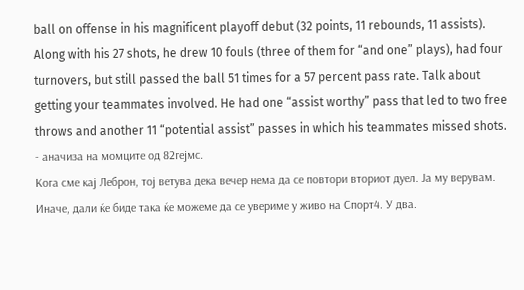ball on offense in his magnificent playoff debut (32 points, 11 rebounds, 11 assists). Along with his 27 shots, he drew 10 fouls (three of them for “and one” plays), had four turnovers, but still passed the ball 51 times for a 57 percent pass rate. Talk about getting your teammates involved. He had one “assist worthy” pass that led to two free throws and another 11 “potential assist” passes in which his teammates missed shots.
- аначиза на момците од 82гејмс.
Кога сме кај Леброн, тој ветува дека вечер нема да се повтори вториот дуел. Ја му верувам.
Иначе, дали ќе биде така ќе можеме да се увериме у живо на Спорт4. У два.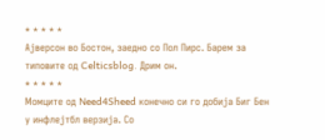* * * * *
Ајверсон во Бостон, заедно со Пол Пирс. Барем за типовите од Celticsblog. Дрим он.
* * * * *
Момците од Need4Sheed конечно си го добија Биг Бен у инфлејтбл верзија. Со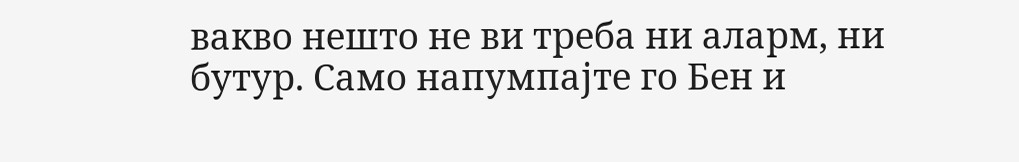вакво нешто не ви треба ни аларм, ни бутур. Само напумпајте го Бен и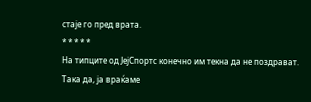стаје го пред врата.
* * * * *
На типците од ЈејСпортс конечно им текна да не поздрават. Така да, ја враќаме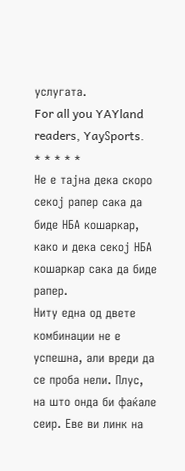услугата.
For all you YAYland readers, YayЅports.
* * * * *
Не е тајна дека скоро секој рапер сака да биде НБА кошаркар, како и дека секој НБА кошаркар сака да биде рапер.
Ниту една од двете комбинации не е успешна, али вреди да се проба нели. Плус, на што онда би фаќале сеир. Еве ви линк на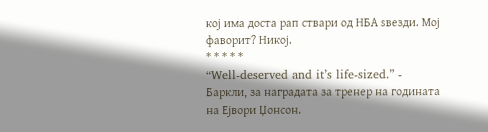кој има доста рап ствари од НБА ѕвезди. Мој фаворит? Никој.
* * * * *
“Well-deserved and it’s life-sized.” - Баркли, за наградата за тренер на годината на Ејвори Џонсон.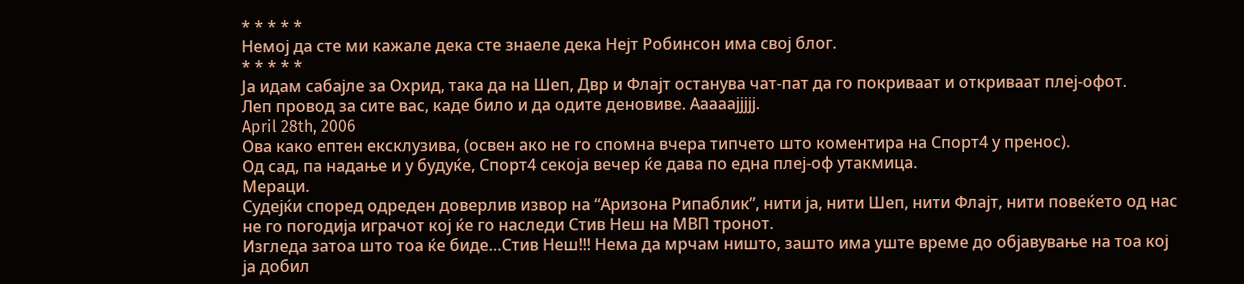* * * * *
Немој да сте ми кажале дека сте знаеле дека Нејт Робинсон има свој блог.
* * * * *
Ја идам сабајле за Охрид, така да на Шеп, Двр и Флајт останува чат-пат да го покриваат и откриваат плеј-офот.
Леп провод за сите вас, каде било и да одите деновиве. Ааааајјјјј.
April 28th, 2006
Ова како ептен ексклузива, (освен ако не го спомна вчера типчето што коментира на Спорт4 у пренос).
Од сад, па надање и у будуќе, Спорт4 секоја вечер ќе дава по една плеј-оф утакмица.
Мераци.
Судејќи според одреден доверлив извор на “Аризона Рипаблик”, нити ја, нити Шеп, нити Флајт, нити повеќето од нас не го погодија играчот кој ќе го наследи Стив Неш на МВП тронот.
Изгледа затоа што тоа ќе биде…Стив Неш!!! Нема да мрчам ништо, зашто има уште време до објавување на тоа кој ја добил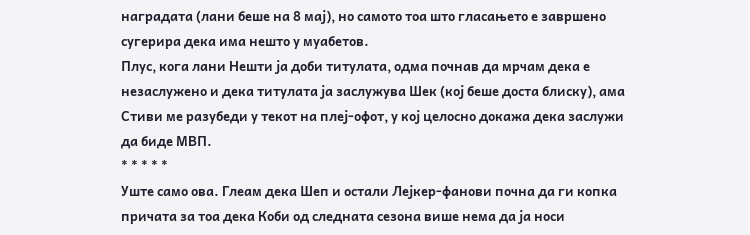наградата (лани беше на 8 мај), но самото тоа што гласањето е завршено сугерира дека има нешто у муабетов.
Плус, кога лани Нешти ја доби титулата, одма почнав да мрчам дека е незаслужено и дека титулата ја заслужува Шек (кој беше доста блиску), ама Стиви ме разубеди у текот на плеј-офот, у кој целосно докажа дека заслужи да биде МВП.
* * * * *
Уште само ова. Глеам дека Шеп и остали Лејкер-фанови почна да ги копка причата за тоа дека Коби од следната сезона више нема да ја носи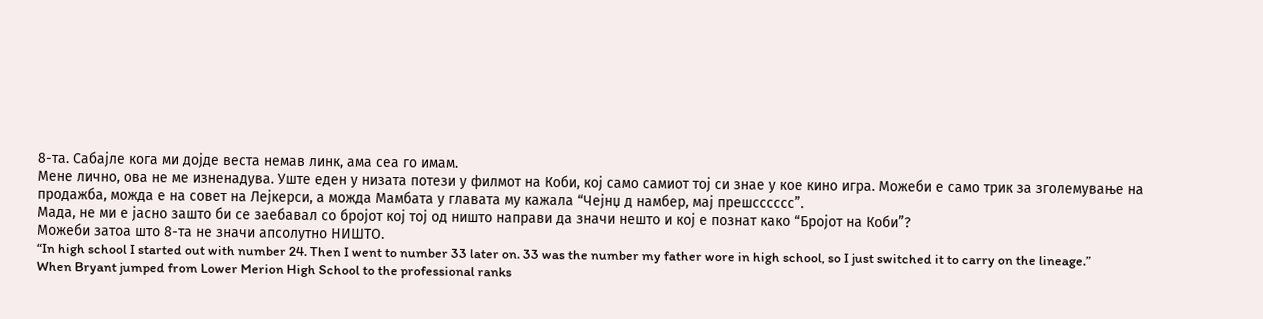8-та. Сабајле кога ми дојде веста немав линк, ама сеа го имам.
Мене лично, ова не ме изненадува. Уште еден у низата потези у филмот на Коби, кој само самиот тој си знае у кое кино игра. Можеби е само трик за зголемување на продажба, можда е на совет на Лејкерси, а можда Мамбата у главата му кажала “Чејнџ д намбер, мај прешсссссс”.
Мада, не ми е јасно зашто би се заебавал со бројот кој тој од ништо направи да значи нешто и кој е познат како “Бројот на Коби”?
Можеби затоа што 8-та не значи апсолутно НИШТО.
“In high school I started out with number 24. Then I went to number 33 later on. 33 was the number my father wore in high school, so I just switched it to carry on the lineage.”
When Bryant jumped from Lower Merion High School to the professional ranks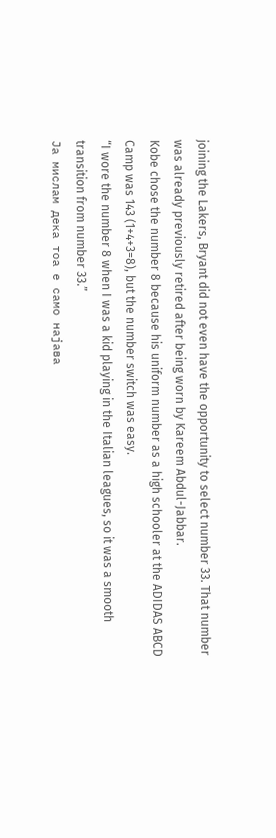joining the Lakers, Bryant did not even have the opportunity to select number 33. That number was already previously retired after being worn by Kareem Abdul-Jabbar.
Kobe chose the number 8 because his uniform number as a high schooler at the ADIDAS ABCD Camp was 143 (1+4+3=8), but the number switch was easy.
“I wore the number 8 when I was a kid playing in the Italian leagues, so it was a smooth transition from number 33.”
Ја мислам дека тоа е само најава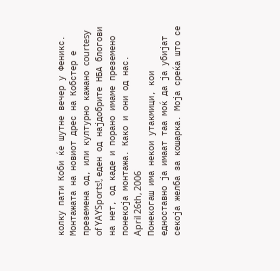колку пати Коби ќе шутне вечер у Феникс.
Монтажата на новиот дрес на Кобстер е преземена од, или културно кажано courtesy of YAYSports!, еден од најдобрите НБА блогови на нет, од каде и порано имаме преземено понекоја монтажа. Како и они од нас.
April 26th, 2006
Понекогаш има некои утакмици, кои едноставно ја имаат таа моќ да ја убијат секоја желба за кошарка. Моја среќа што се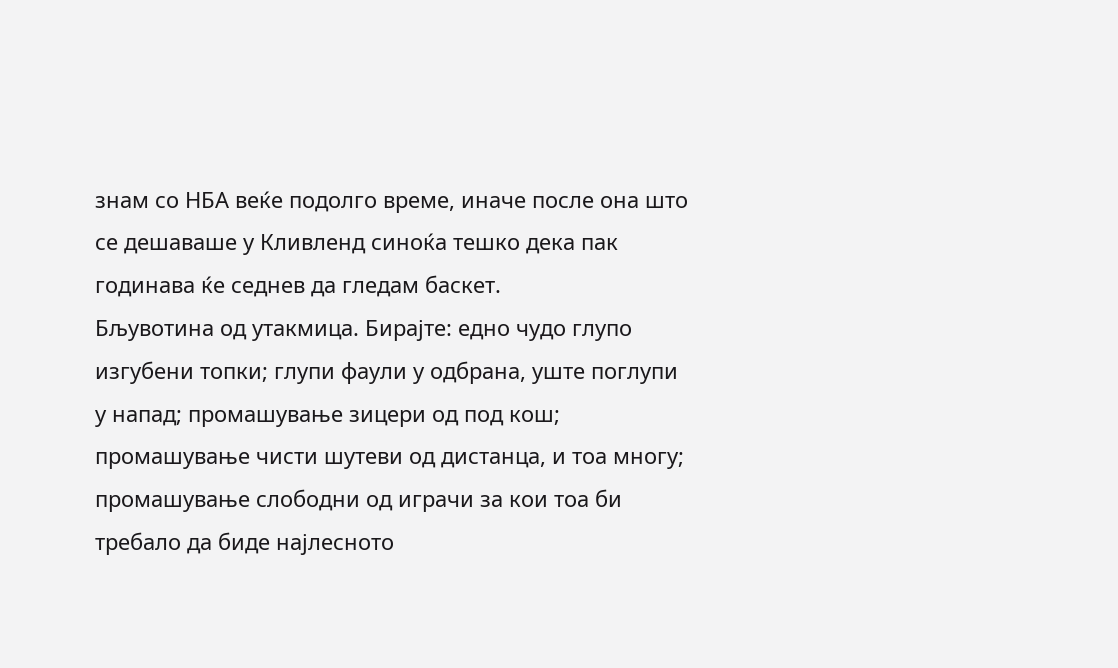знам со НБА веќе подолго време, иначе после она што се дешаваше у Кливленд синоќа тешко дека пак годинава ќе седнев да гледам баскет.
Бљувотина од утакмица. Бирајте: едно чудо глупо изгубени топки; глупи фаули у одбрана, уште поглупи у напад; промашување зицери од под кош; промашување чисти шутеви од дистанца, и тоа многу; промашување слободни од играчи за кои тоа би требало да биде најлесното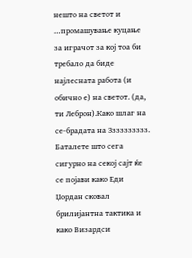нешто на светот и …промашување куцање за играчот за кој тоа би требало да биде најлесната работа (и обично е) на светот. (да, ти Леброн).Како шлаг на се-брадата на Зззззззззз.
Баталете што сега сигурно на секој сајт ќе се појави како Еди Џордан сковал брилијантна тактика и како Визардси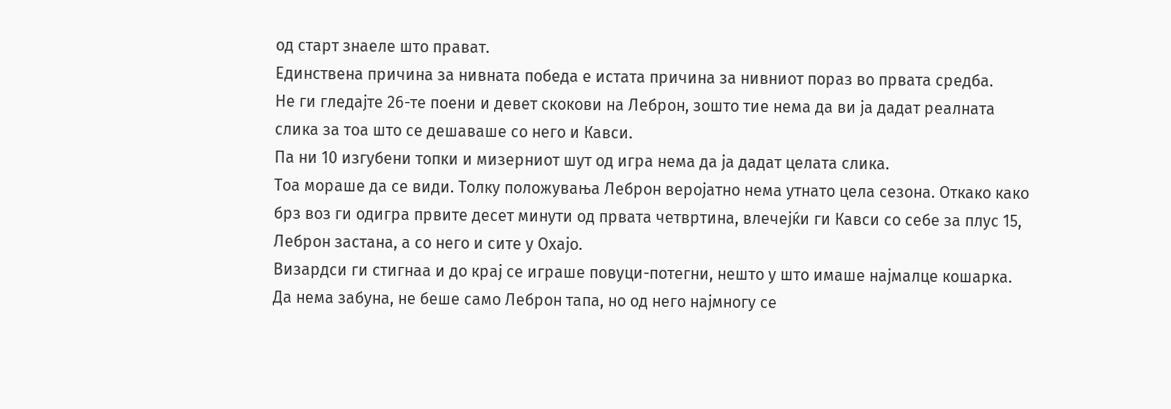од старт знаеле што прават.
Единствена причина за нивната победа е истата причина за нивниот пораз во првата средба.
Не ги гледајте 26-те поени и девет скокови на Леброн, зошто тие нема да ви ја дадат реалната слика за тоа што се дешаваше со него и Кавси.
Па ни 10 изгубени топки и мизерниот шут од игра нема да ја дадат целата слика.
Тоа мораше да се види. Толку положувања Леброн веројатно нема утнато цела сезона. Откако како брз воз ги одигра првите десет минути од првата четвртина, влечејќи ги Кавси со себе за плус 15, Леброн застана, а со него и сите у Охајо.
Визардси ги стигнаа и до крај се играше повуци-потегни, нешто у што имаше најмалце кошарка. Да нема забуна, не беше само Леброн тапа, но од него најмногу се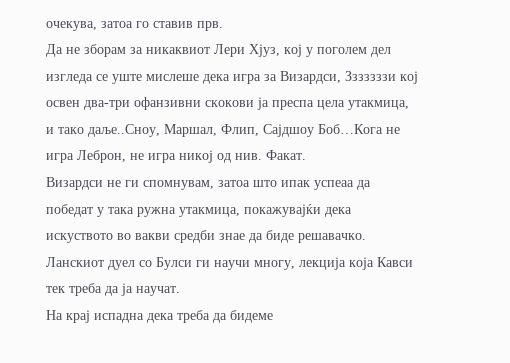очекува, затоа го ставив прв.
Да не зборам за никаквиот Лери Хјуз, кој у поголем дел изгледа се уште мислеше дека игра за Визардси, Зззззззи кој освен два-три офанзивни скокови ја преспа цела утакмица, и тако даље..Сноу, Маршал, Флип, Сајдшоу Боб…Кога не игра Леброн, не игра никој од нив. Факат.
Визардси не ги спомнувам, затоа што ипак успеаа да победат у така ружна утакмица, покажувајќи дека искуството во вакви средби знае да биде решавачко. Ланскиот дуел со Булси ги научи многу, лекција која Кавси тек треба да ја научат.
На крај испадна дека треба да бидеме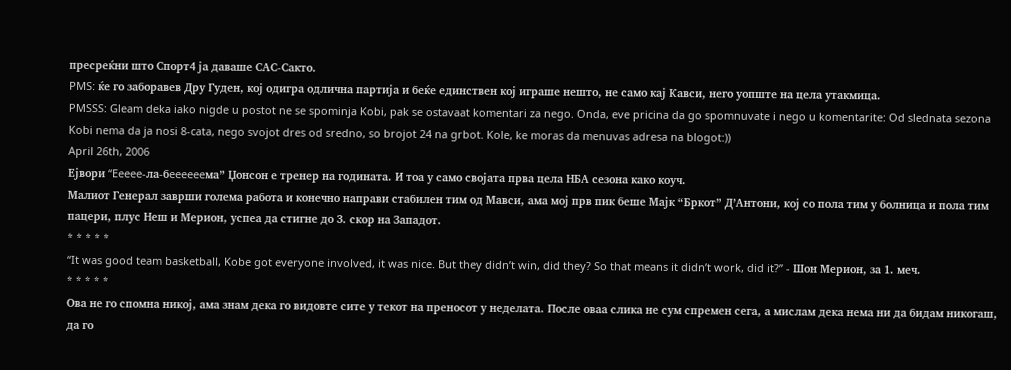пресреќни што Спорт4 ја даваше САС-Сакто.
PMS: ќе го заборавев Дру Гуден, кој одигра одлична партија и беќе единствен кој играше нешто, не само кај Кавси, него уопште на цела утакмица.
PMSSS: Gleam deka iako nigde u postot ne se spominja Kobi, pak se ostavaat komentari za nego. Onda, eve pricina da go spomnuvate i nego u komentarite: Od slednata sezona Kobi nema da ja nosi 8-cata, nego svojot dres od sredno, so brojot 24 na grbot. Kole, ke moras da menuvas adresa na blogot:))
April 26th, 2006
Ејвори “Eeeee-ла-бeeeeeeма” Џонсон е тренер на годината. И тоа у само својата прва цела НБА сезона како коуч.
Малиот Генерал заврши голема работа и конечно направи стабилен тим од Мавси, ама мој прв пик беше Мајк “Бркот” Д’Антони, кој со пола тим у болница и пола тим пацери, плус Неш и Мерион, успеа да стигне до 3. скор на Западот.
* * * * *
“It was good team basketball, Kobe got everyone involved, it was nice. But they didn’t win, did they? So that means it didn’t work, did it?” - Шон Мерион, за 1. меч.
* * * * *
Ова не го спомна никој, ама знам дека го видовте сите у текот на преносот у неделата. После оваа слика не сум спремен сега, а мислам дека нема ни да бидам никогаш, да го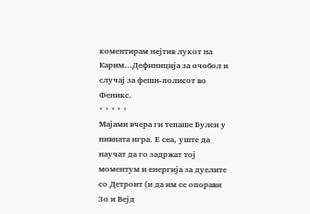коментирам нејтив лукот на Карим…Дефиниција за очобол и случај за фешн-полисот во Феникс.
* * * * *
Мајами вчера ги тепаше Булси у нивната игра. Е сеа, уште да научат да го задржат тој моментум и енергија за дуелите со Детроит (и да им се опорави Зо и Вејд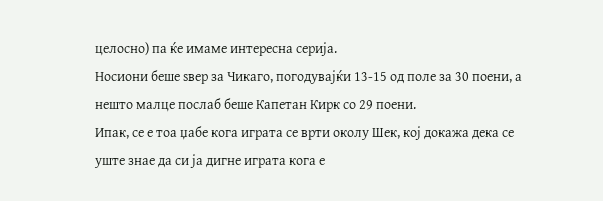целосно) па ќе имаме интересна серија.
Носиони беше ѕвер за Чикаго, погодувајќи 13-15 од поле за 30 поени, а нешто малце послаб беше Капетан Кирк со 29 поени.
Ипак, се е тоа џабе кога играта се врти околу Шек, кој докажа дека се уште знае да си ја дигне играта кога е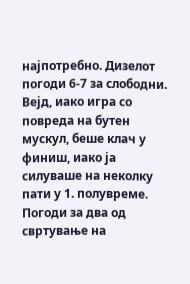најпотребно. Дизелот погоди 6-7 за слободни.
Вејд, иако игра со повреда на бутен мускул, беше клач у финиш, иако ја силуваше на неколку пати у 1. полувреме. Погоди за два од свртување на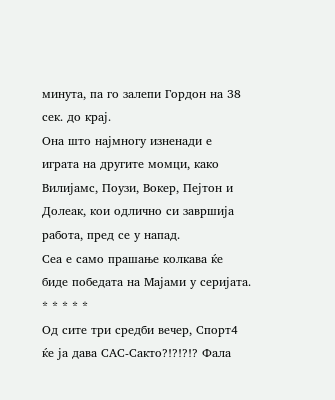минута, па го залепи Гордон на 38 сек. до крај.
Она што најмногу изненади е играта на другите момци, како Вилијамс, Поузи, Вокер, Пејтон и Долеак, кои одлично си завршија работа, пред се у напад.
Сеа е само прашање колкава ќе биде победата на Мајами у серијата.
* * * * *
Од сите три средби вечер, Спорт4 ќе ја дава САС-Сакто?!?!?!? Фала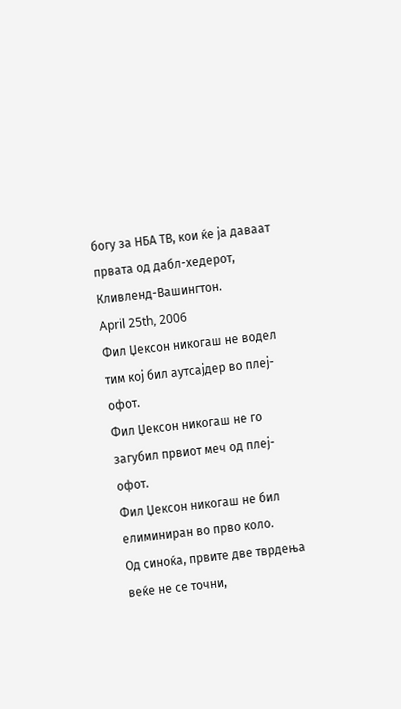богу за НБА ТВ, кои ќе ја даваат првата од дабл-хедерот, Кливленд-Вашингтон.
April 25th, 2006
Фил Џексон никогаш не водел тим кој бил аутсајдер во плеј-офот.
Фил Џексон никогаш не го загубил првиот меч од плеј-офот.
Фил Џексон никогаш не бил елиминиран во прво коло.
Од синоќа, првите две тврдења веќе не се точни,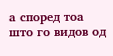а според тоа што го видов од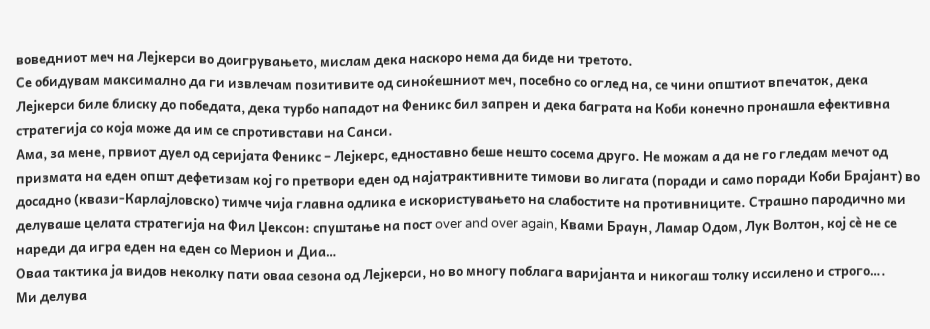воведниот меч на Лејкерси во доигрувањето, мислам дека наскоро нема да биде ни третото.
Се обидувам максимално да ги извлечам позитивите од синоќешниот меч, посебно со оглед на, се чини општиот впечаток, дека Лејкерси биле блиску до победата, дека турбо нападот на Феникс бил запрен и дека баграта на Коби конечно пронашла ефективна стратегија со која може да им се спротивстави на Санси.
Ама, за мене, првиот дуел од серијата Феникс – Лејкерс, едноставно беше нешто сосема друго. Не можам а да не го гледам мечот од призмата на еден општ дефетизам кој го претвори еден од најатрактивните тимови во лигата (поради и само поради Коби Брајант) во досадно (квази-Карлајловско) тимче чија главна одлика е искористувањето на слабостите на противниците. Страшно пародично ми делуваше целата стратегија на Фил Џексон: спуштање на пост over and over again, Квами Браун, Ламар Одом, Лук Волтон, кој сè не се нареди да игра еден на еден со Мерион и Диа…
Оваа тактика ја видов неколку пати оваа сезона од Лејкерси, но во многу поблага варијанта и никогаш толку иссилено и строго….
Ми делува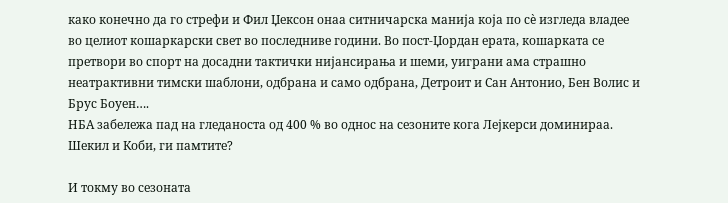како конечно да го стрефи и Фил Џексон онаа ситничарска манија која по сè изгледа владее во целиот кошаркарски свет во последниве години. Во пост-Џордан ерата, кошарката се претвори во спорт на досадни тактички нијансирања и шеми, уиграни ама страшно неатрактивни тимски шаблони, одбрана и само одбрана, Детроит и Сан Антонио, Бен Волис и Брус Боуен….
НБА забележа пад на гледаноста од 400 % во однос на сезоните кога Лејкерси доминираа. Шекил и Коби, ги памтите?

И токму во сезоната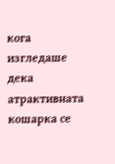кога изгледаше дека атрактивната кошарка се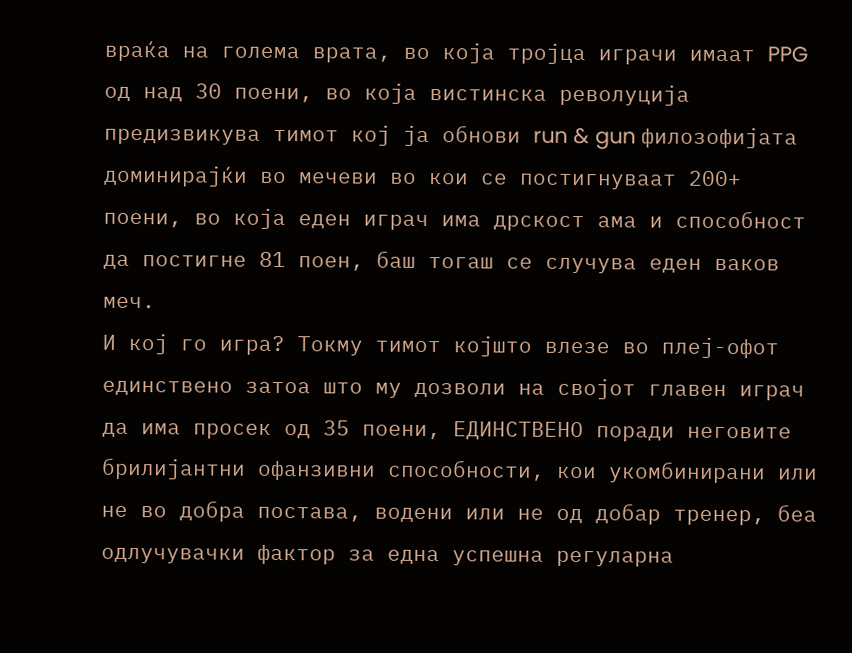враќа на голема врата, во која тројца играчи имаат PPG од над 30 поени, во која вистинска револуција предизвикува тимот кој ја обнови run & gun филозофијата доминирајќи во мечеви во кои се постигнуваат 200+ поени, во која еден играч има дрскост ама и способност да постигне 81 поен, баш тогаш се случува еден ваков меч.
И кој го игра? Токму тимот којшто влезе во плеј-офот единствено затоа што му дозволи на својот главен играч да има просек од 35 поени, ЕДИНСТВЕНО поради неговите брилијантни офанзивни способности, кои укомбинирани или не во добра постава, водени или не од добар тренер, беа одлучувачки фактор за една успешна регуларна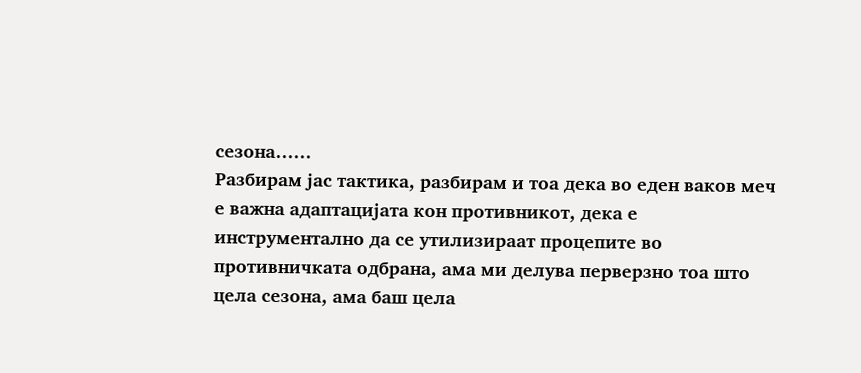сезона……
Разбирам јас тактика, разбирам и тоа дека во еден ваков меч е важна адаптацијата кон противникот, дека е инструментално да се утилизираат процепите во противничката одбрана, ама ми делува перверзно тоа што цела сезона, ама баш цела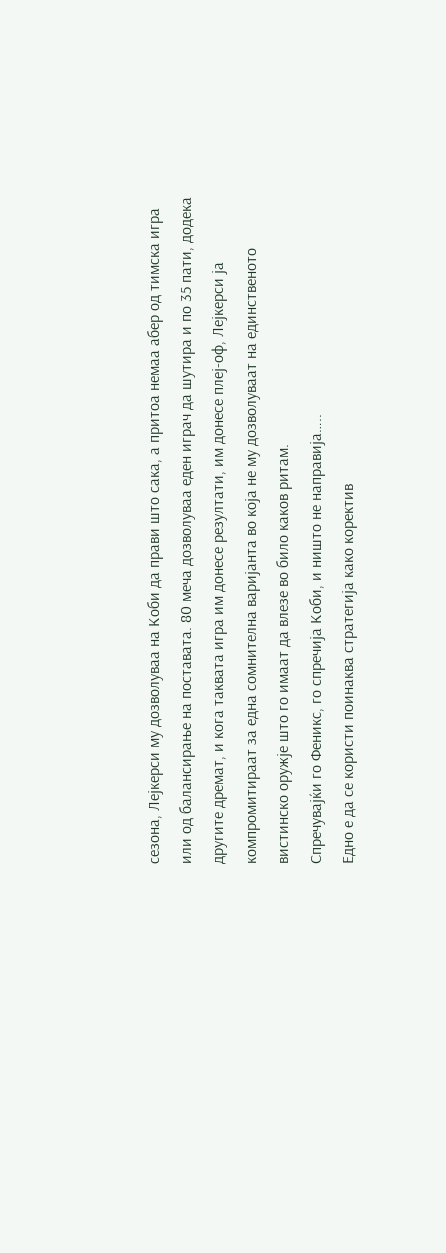сезона, Лејкерси му дозволуваа на Коби да прави што сака, а притоа немаа абер од тимска игра или од балансирање на поставата. 80 меча дозволуваа еден играч да шутира и по 35 пати, додека другите дремат, и кога таквата игра им донесе резултати, им донесе плеј-оф, Лејкерси ја компромитираат за една сомнителна варијанта во која не му дозволуваат на единственото вистинско оружје што го имаат да влезе во било каков ритам.
Спречувајќи го Феникс, го спречија Коби, и ништо не направија…..
Едно е да се користи поинаква стратегија како коректив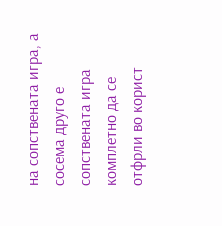на сопствената игра, а сосема друго е сопствената игра комплетно да се отфрли во корист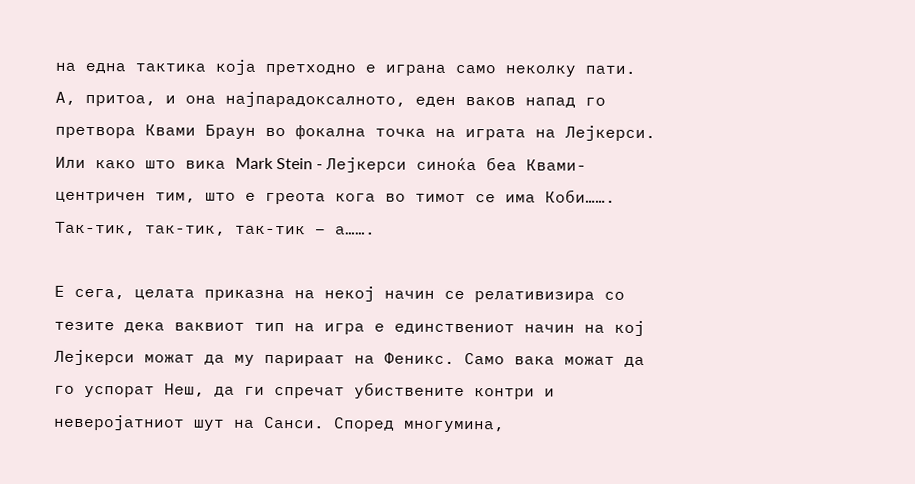на една тактика која претходно е играна само неколку пати.
А, притоа, и она најпарадоксалното, еден ваков напад го претвора Квами Браун во фокална точка на играта на Лејкерси. Или како што вика Mark Stein - Лејкерси синоќа беа Квами-центричен тим, што е греота кога во тимот се има Коби…….
Так-тик, так-тик, так-тик – а…….

Е сега, целата приказна на некој начин се релативизира со тезите дека ваквиот тип на игра е единствениот начин на кој Лејкерси можат да му парираат на Феникс. Само вака можат да го успорат Неш, да ги спречат убиствените контри и неверојатниот шут на Санси. Според многумина,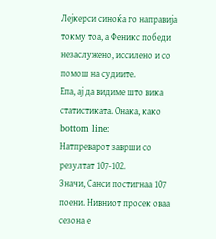Лејкерси синоќа го направија токму тоа, а Феникс победи незаслужено, иссилено и со помош на судиите.
Епа, ај да видиме што вика статистиката. Онака, како bottom line:
Натпреварот заврши со резултат 107-102.
Значи, Санси постигнаа 107 поени. Нивниот просек оваа сезона е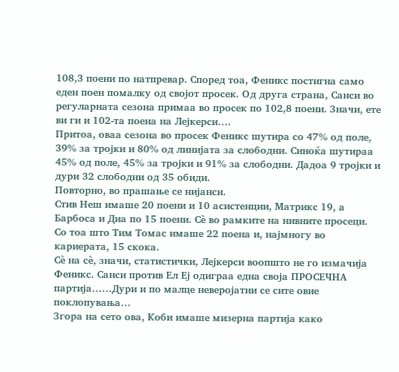108,3 поени по натпревар. Според тоа, Феникс постигна само еден поен помалку од својот просек. Од друга страна, Санси во регуларната сезона примаа во просек по 102,8 поени. Значи, ете ви ги и 102-та поена на Лејкерси….
Притоа, оваа сезона во просек Феникс шутира со 47% од поле, 39% за тројки и 80% од линијата за слободни. Синоќа шутираа 45% од поле, 45% за тројки и 91% за слободни. Дадоа 9 тројки и дури 32 слободни од 35 обиди.
Повторно, во прашање се нијанси.
Стив Неш имаше 20 поени и 10 асистенции, Матрикс 19, а Барбоса и Диа по 15 поени. Сè во рамките на нивните просеци. Со тоа што Тим Томас имаше 22 поена и, најмногу во кариерата, 15 скока.
Сè на сè, значи, статистички, Лејкерси воопшто не го измачија Феникс. Санси против Ел Еј одиграа една своја ПРОСЕЧНА партија……Дури и по малце неверојатни се сите овие поклопувања…
Згора на сето ова, Коби имаше мизерна партија како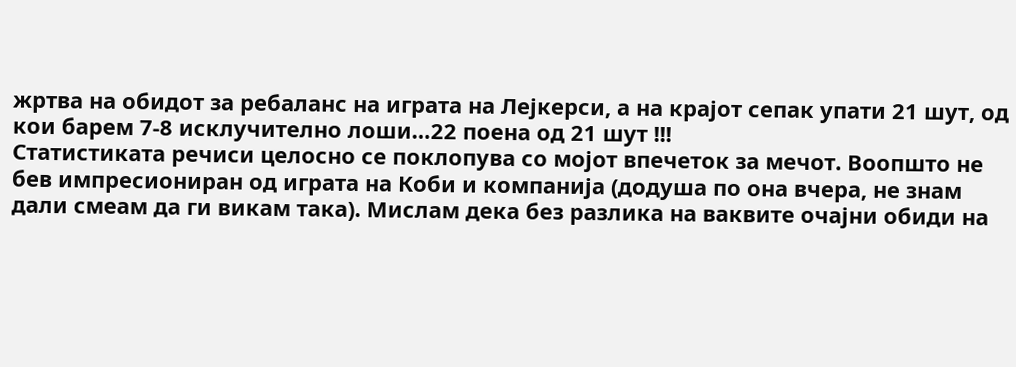жртва на обидот за ребаланс на играта на Лејкерси, а на крајот сепак упати 21 шут, од кои барем 7-8 исклучително лоши…22 поена од 21 шут !!!
Статистиката речиси целосно се поклопува со мојот впечеток за мечот. Воопшто не бев импресиониран од играта на Коби и компанија (додуша по она вчера, не знам дали смеам да ги викам така). Мислам дека без разлика на ваквите очајни обиди на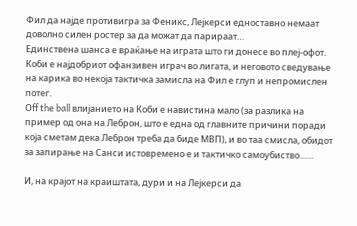Фил да најде противигра за Феникс, Лејкерси едноставно немаат доволно силен ростер за да можат да парираат…
Единствена шанса е враќање на играта што ги донесе во плеј-офот. Коби е најдобриот офанзивен играч во лигата, и неговото сведување на карика во некоја тактичка замисла на Фил е глуп и непромислен потег.
Оff the ball влијанието на Коби е навистина мало (за разлика на пример од она на Леброн, што е една од главните причини поради која сметам дека Леброн треба да биде МВП), и во таа смисла, обидот за запирање на Санси истовремено е и тактичко самоубиство……

И, на крајот на краиштата, дури и на Лејкерси да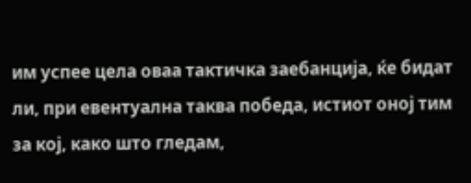им успее цела оваа тактичка заебанција, ќе бидат ли, при евентуална таква победа, истиот оној тим за кој, како што гледам,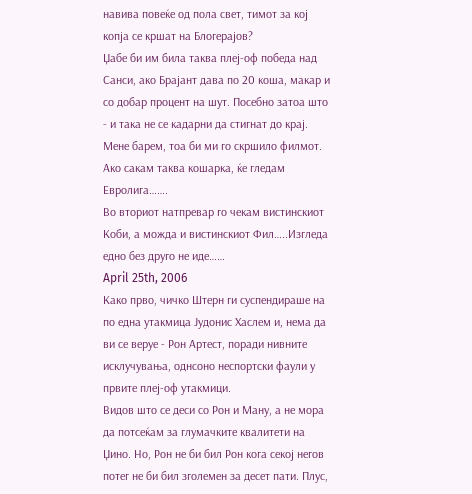навива повеќе од пола свет, тимот за кој копја се кршат на Блогерајов?
Џабе би им била таква плеј-оф победа над Санси, ако Брајант дава по 20 коша, макар и со добар процент на шут. Посебно затоа што - и така не се кадарни да стигнат до крај.
Мене барем, тоа би ми го скршило филмот. Ако сакам таква кошарка, ќе гледам Евролига…….
Во вториот натпревар го чекам вистинскиот Коби, а можда и вистинскиот Фил…..Изгледа едно без друго не иде……
April 25th, 2006
Како прво, чичко Штерн ги суспендираше на по една утакмица Јудонис Хаслем и, нема да ви се веруе - Рон Артест, поради нивните исклучувања, однсоно неспортски фаули у првите плеј-оф утакмици.
Видов што се деси со Рон и Ману, а не мора да потсеќам за глумачките квалитети на Џино. Но, Рон не би бил Рон кога секој негов потег не би бил зголемен за десет пати. Плус,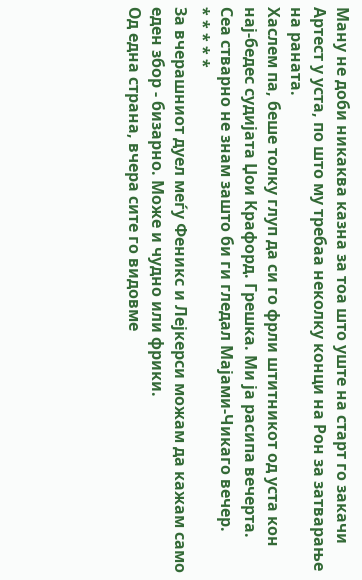Ману не доби никаква казна за тоа што уште на старт го закачи Артест у уста, по што му требаа неколку конци на Рон за затварање на раната.
Хаслем па, беше толку глуп да си го фрли штитникот од уста кон нај-бедес судијата Џои Крафорд. Грешка. Ми ја расипа вечерта.
Сеа стварно не знам зашто би ги гледал Мајами-Чикаго вечер.
* * * * *
За вчерашниот дуел меѓу Феникс и Лејкерси можам да кажам само еден збор - бизарно. Може и чудно или фрики.
Од една страна, вчера сите го видовме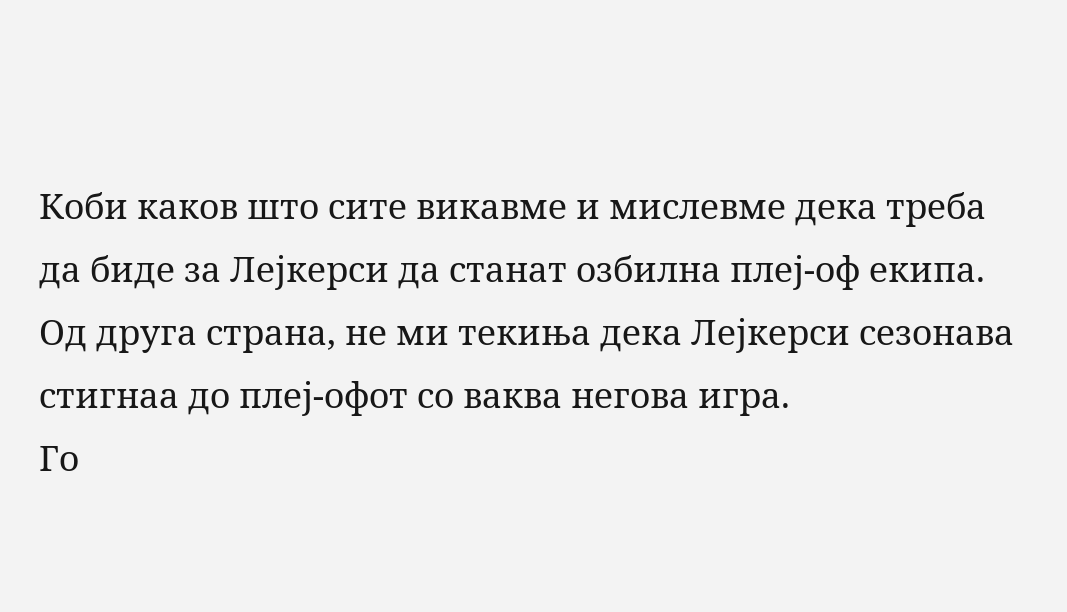Коби каков што сите викавме и мислевме дека треба да биде за Лејкерси да станат озбилна плеј-оф екипа. Од друга страна, не ми текиња дека Лејкерси сезонава стигнаа до плеј-офот со ваква негова игра.
Го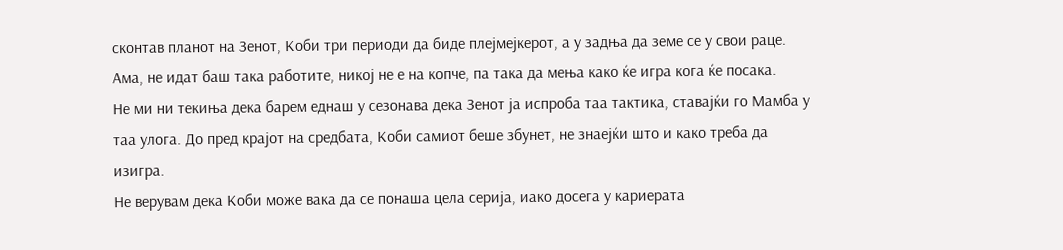сконтав планот на Зенот, Коби три периоди да биде плејмејкерот, а у задња да земе се у свои раце. Ама, не идат баш така работите, никој не е на копче, па така да мења како ќе игра кога ќе посака.
Не ми ни текиња дека барем еднаш у сезонава дека Зенот ја испроба таа тактика, ставајќи го Мамба у таа улога. До пред крајот на средбата, Коби самиот беше збунет, не знаејќи што и како треба да изигра.
Не верувам дека Коби може вака да се понаша цела серија, иако досега у кариерата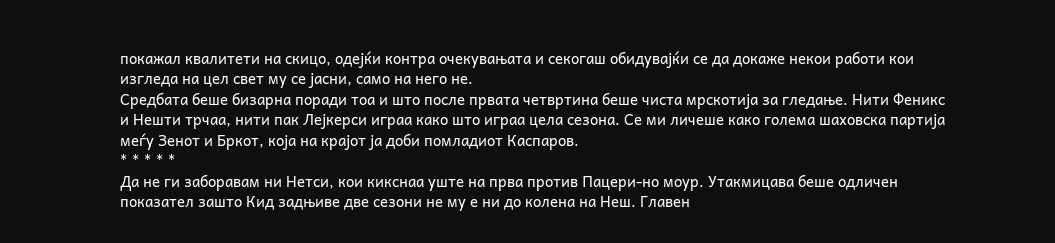покажал квалитети на скицо, одејќи контра очекувањата и секогаш обидувајќи се да докаже некои работи кои изгледа на цел свет му се јасни, само на него не.
Средбата беше бизарна поради тоа и што после првата четвртина беше чиста мрскотија за гледање. Нити Феникс и Нешти трчаа, нити пак Лејкерси играа како што играа цела сезона. Се ми личеше како голема шаховска партија меѓу Зенот и Бркот, која на крајот ја доби помладиот Каспаров.
* * * * *
Да не ги заборавам ни Нетси, кои кикснаа уште на прва против Пацери-но моур. Утакмицава беше одличен показател зашто Кид задњиве две сезони не му е ни до колена на Неш. Главен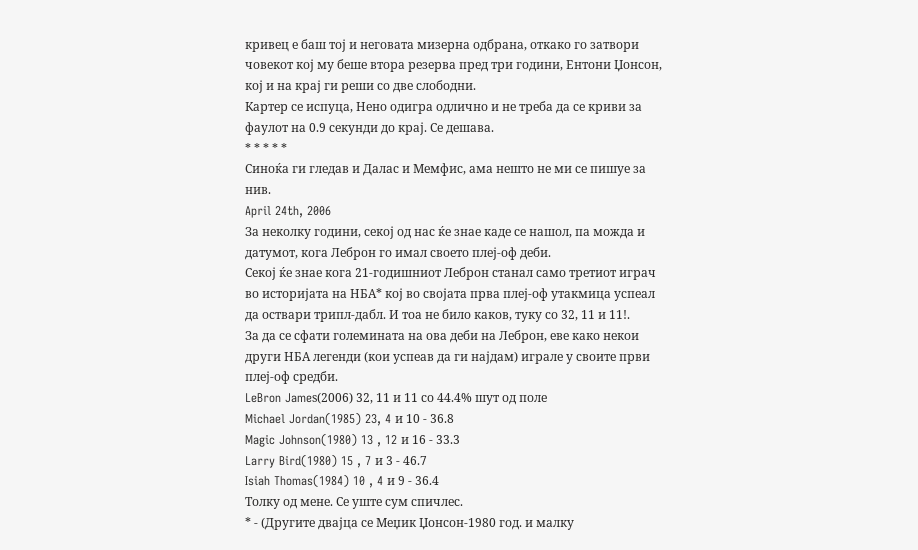кривец е баш тој и неговата мизерна одбрана, откако го затвори човекот кој му беше втора резерва пред три години, Ентони Џонсон, кој и на крај ги реши со две слободни.
Картер се испуца, Нено одигра одлично и не треба да се криви за фаулот на 0.9 секунди до крај. Се дешава.
* * * * *
Синоќа ги гледав и Далас и Мемфис, ама нешто не ми се пишуе за нив.
April 24th, 2006
За неколку години, секој од нас ќе знае каде се нашол, па можда и датумот, кога Леброн го имал своето плеј-оф деби.
Секој ќе знае кога 21-годишниот Леброн станал само третиот играч во историјата на НБА* кој во својата прва плеј-оф утакмица успеал да оствари трипл-дабл. И тоа не било каков, туку со 32, 11 и 11!.
За да се сфати големината на ова деби на Леброн, еве како некои други НБА легенди (кои успеав да ги најдам) играле у своите први плеј-оф средби.
LeBron Jameѕ(2006) 32, 11 и 11 со 44.4% шут од поле
Michael Jordan(1985) 23, 4 и 10 - 36.8
Magic Johnson(1980) 13 , 12 и 16 - 33.3
Larry Bird(1980) 15 , 7 и 3 - 46.7
Isiah Thomas(1984) 10 , 4 и 9 - 36.4
Толку од мене. Се уште сум спичлес.
* - (Другите двајца се Меџик Џонсон-1980 год. и малку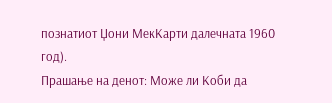познатиот Џони МекКарти далечната 1960 год).
Прашање на денот: Може ли Коби да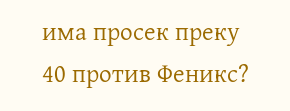има просек преку 40 против Феникс?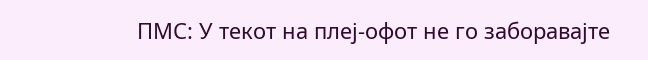ПМС: У текот на плеј-офот не го заборавајте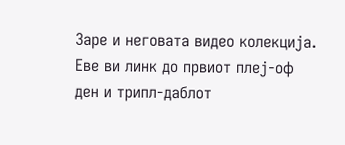Заре и неговата видео колекција. Еве ви линк до првиот плеј-оф ден и трипл-даблот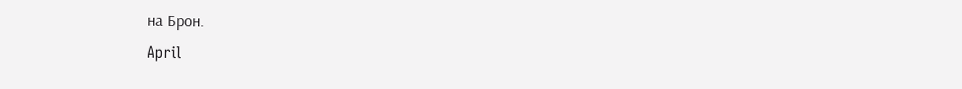на Брон.
April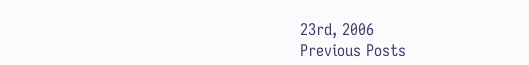23rd, 2006
Previous Posts